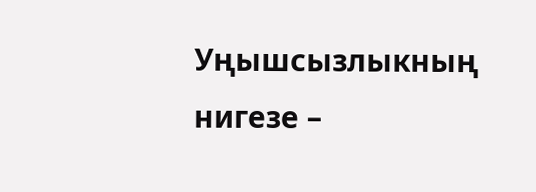Уңышсызлыкның нигезе –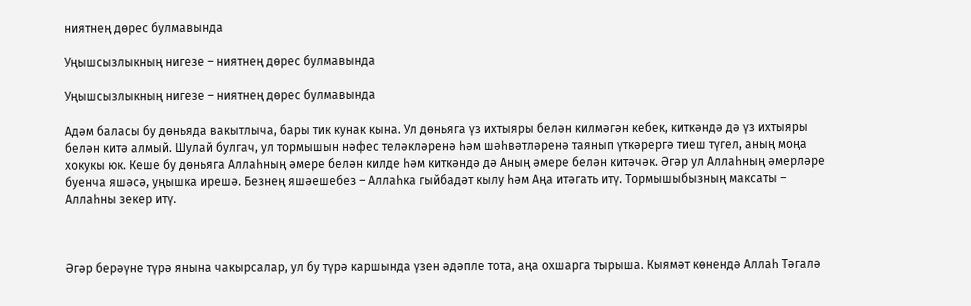ниятнең дөрес булмавында

Уңышсызлыкның нигезе – ниятнең дөрес булмавында

Уңышсызлыкның нигезе – ниятнең дөрес булмавында

Адәм баласы бу дөньяда вакытлыча, бары тик кунак кына. Ул дөньяга үз ихтыяры белән килмәгән кебек, киткәндә дә үз ихтыяры белән китә алмый. Шулай булгач, ул тормышын нәфес теләкләренә һәм шәһвәтләренә таянып үткәрергә тиеш түгел, аның моңа хокукы юк. Кеше бу дөньяга Аллаһның әмере белән килде һәм киткәндә дә Аның әмере белән китәчәк. Әгәр ул Аллаһның әмерләре буенча яшәсә, уңышка ирешә. Безнең яшәешебез – Аллаһка гыйбадәт кылу һәм Аңа итәгать итү. Тормышыбызның максаты – Аллаһны зекер итү.



Әгәр берәүне түрә янына чакырсалар, ул бу түрә каршында үзен әдәпле тота, аңа охшарга тырыша. Кыямәт көнендә Аллаһ Тәгалә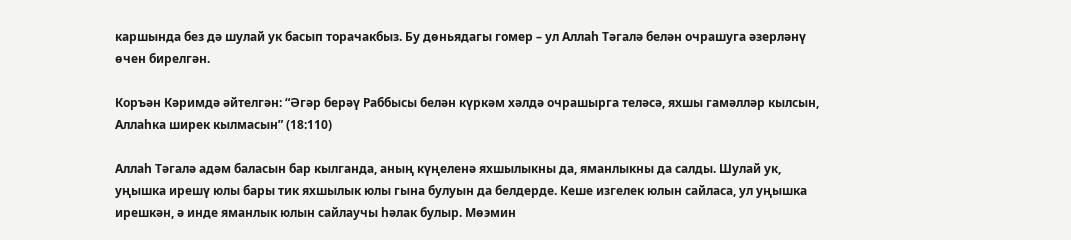каршында без дә шулай ук басып торачакбыз. Бу дөньядагы гомер – ул Аллаһ Тәгалә белән очрашуга әзерләнү өчен бирелгән.

Коръән Кәримдә әйтелгән: “Әгәр берәү Раббысы белән күркәм хәлдә очрашырга теләсә, яхшы гамәлләр кылсын, Аллаһка ширек кылмасын” (18:110)

Аллаһ Тәгалә адәм баласын бар кылганда, аның күңеленә яхшылыкны да, яманлыкны да салды. Шулай ук, уңышка ирешү юлы бары тик яхшылык юлы гына булуын да белдерде. Кеше изгелек юлын сайласа, ул уңышка ирешкән, ә инде яманлык юлын сайлаучы һәлак булыр. Мөэмин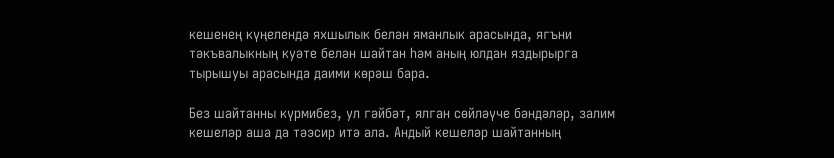кешенең күңелендә яхшылык белән яманлык арасында, ягъни тәкъвалыкның куәте белән шайтан һәм аның юлдан яздырырга тырышуы арасында даими көрәш бара.

Без шайтанны күрмибез, ул гәйбәт, ялган сөйләүче бәндәләр, залим кешеләр аша да тәэсир итә ала. Андый кешеләр шайтанның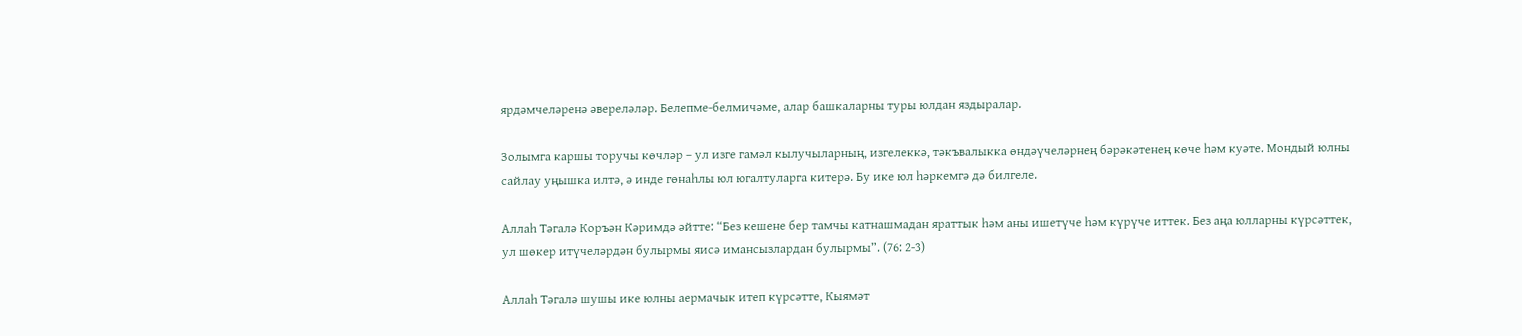ярдәмчеләренә әвереләләр. Белепме-белмичәме, алар башкаларны туры юлдан яздыралар.

Золымга каршы торучы көчләр – ул изге гамәл кылучыларның, изгелеккә, тәкъвалыкка өндәүчеләрнең бәрәкәтенең көче һәм куәте. Мондый юлны сайлау уңышка илтә, ә инде гөнаһлы юл югалтуларга китерә. Бу ике юл һәркемгә дә билгеле.

Аллаһ Тәгалә Коръән Кәримдә әйтте: “Без кешене бер тамчы катнашмадан яраттык һәм аны ишетүче һәм күрүче иттек. Без аңа юлларны күрсәттек, ул шөкер итүчеләрдән булырмы яисә имансызлардан булырмы”. (76: 2-3)

Аллаһ Тәгалә шушы ике юлны аермачык итеп күрсәтте, Кыямәт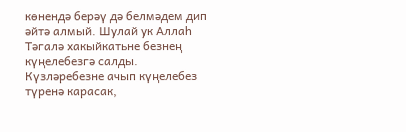көнендә берәү дә белмәдем дип әйтә алмый. Шулай ук Аллаһ Тәгалә хакыйкатьне безнең күңелебезгә салды. Күзләребезне ачып күңелебез түренә карасак,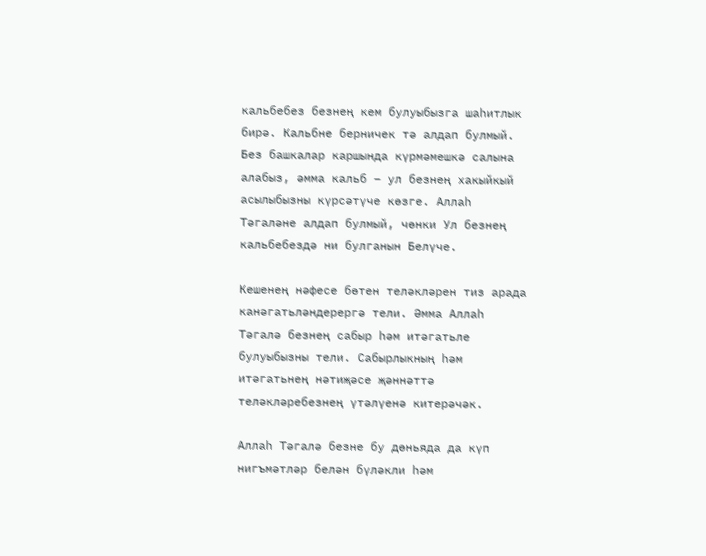кальбебез безнең кем булуыбызга шаһитлык бирә. Кальбне берничек тә алдап булмый. Без башкалар каршында күрмәмешкә салына алабыз, әмма кальб – ул безнең хакыйкый асылыбызны күрсәтүче көзге. Аллаһ Тәгаләне алдап булмый, чөнки Ул безнең кальбебездә ни булганын Белүче.

Кешенең нәфесе бөтен теләкләрен тиз арада канәгатьләндерергә тели. Әмма Аллаһ Тәгалә безнең сабыр һәм итәгатьле булуыбызны тели. Сабырлыкның һәм итәгатьнең нәтиҗәсе җәннәттә теләкләребезнең үтәлүенә китерәчәк.

Аллаһ Тәгалә безне бу дөньяда да күп нигъмәтләр белән бүләкли һәм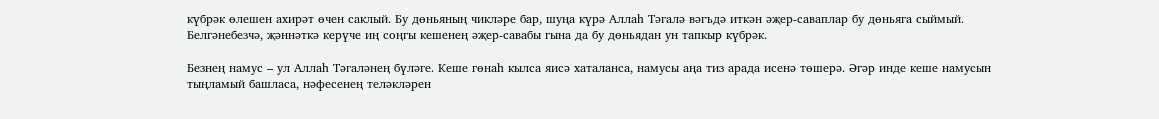күбрәк өлешен ахирәт өчен саклый. Бу дөньяның чикләре бар, шуңа күрә Аллаһ Тәгалә вәгъдә иткән әҗер-саваплар бу дөньяга сыймый. Белгәнебезчә, җәннәткә керүче иң соңгы кешенең әҗер-савабы гына да бу дөньядан ун тапкыр күбрәк.

Безнең намус – ул Аллаһ Тәгаләнең бүләге. Кеше гөнаһ кылса яисә хаталанса, намусы аңа тиз арада исенә төшерә. Әгәр инде кеше намусын тыңламый башласа, нәфесенең теләкләрен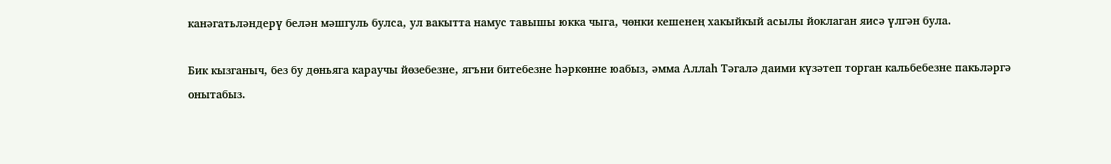канәгатьләндерү белән мәшгуль булса, ул вакытта намус тавышы юкка чыга, чөнки кешенең хакыйкый асылы йоклаган яисә үлгән була.

Бик кызганыч, без бу дөньяга караучы йөзебезне, ягъни битебезне һәркөнне юабыз, әмма Аллаһ Тәгалә даими күзәтеп торган кальбебезне пакьләргә онытабыз.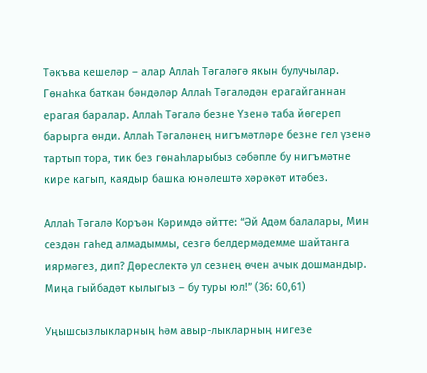Тәкъва кешеләр – алар Аллаһ Тәгаләгә якын булучылар. Гөнаһка баткан бәндәләр Аллаһ Тәгаләдән ерагайганнан ерагая баралар. Аллаһ Тәгалә безне Үзенә таба йөгереп барырга өнди. Аллаһ Тәгаләнең нигъмәтләре безне гел үзенә тартып тора, тик без гөнаһларыбыз сәбәпле бу нигъмәтне кире кагып, каядыр башка юнәлештә хәрәкәт итәбез.

Аллаһ Тәгалә Коръән Кәримдә әйтте: “Әй Адәм балалары, Мин сездән гаһед алмадыммы, сезгә белдермәдемме шайтанга иярмәгез, дип? Дөреслектә ул сезнең өчен ачык дошмандыр. Миңа гыйбадәт кылыгыз – бу туры юл!” (36: 60,61)

Уңышсызлыкларның һәм авыр-лыкларның нигезе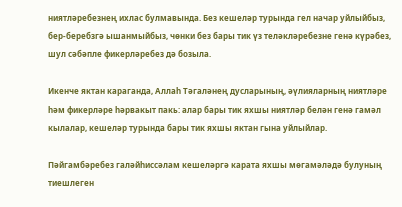ниятләребезнең ихлас булмавында. Без кешеләр турында гел начар уйлыйбыз, бер-беребзгә ышанмыйбыз, чөнки без бары тик үз теләкләребезне генә күрәбез, шул сәбәпле фикерләребез дә бозыла.

Икенче яктан караганда, Аллаһ Тәгаләнең дусларының, әүлияларның ниятләре һәм фикерләре һәрвакыт пакь: алар бары тик яхшы ниятләр белән генә гамәл кылалар, кешеләр турында бары тик яхшы яктан гына уйлыйлар.

Пәйгамбәребез галәйһиссәлам кешеләргә карата яхшы мөгамәләдә булуның тиешлеген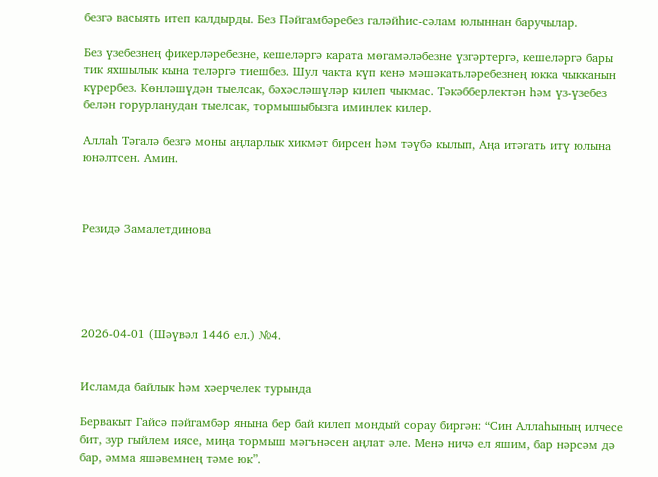безгә васыять итеп калдырды. Без Пәйгамбәребез галәйһис-сәлам юлыннан баручылар.

Без үзебезнең фикерләребезне, кешеләргә карата мөгамәләбезне үзгәртергә, кешеләргә бары тик яхшылык кына теләргә тиешбез. Шул чакта күп кенә мәшәкатьләребезнең юкка чыкканын күрербез. Көнләшүдән тыелсак, бәхәсләшүләр килеп чыкмас. Тәкәбберлектән һәм үз-үзебез белән горурланудан тыелсак, тормышыбызга иминлек килер.

Аллаһ Тәгалә безгә моны аңларлык хикмәт бирсен һәм тәүбә кылып, Аңа итәгать итү юлына юнәлтсен. Амин.



Резидә Замалетдинова





2026-04-01 (Шәүвәл 1446 ел.) №4.


Исламда байлык һәм хәерчелек турында

Бервакыт Гайсә пәйгамбәр янына бер бай килеп мондый сорау биргән: “Син Аллаһының илчесе бит, зур гыйлем иясе, миңа тормыш мәгънәсен аңлат әле. Менә ничә ел яшим, бар нәрсәм дә бар, әмма яшәвемнең тәме юк”.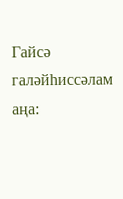Гайсә галәйһиссәлам аңа: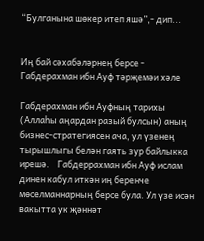“Булганына шөкер итеп яшә”,- дип...


Иң бай сәхабәләрнең берсе - Габдерахман ибн Ауф тәрҗемәи хәле

Габдерахман ибн Ауфның тарихы (Аллаһы аңардан разый булсын) аның бизнес-стратегиясен ача, ул үзенең тырышлыгы белән гаять зур байлыкка ирешә.    Габдеррахман ибн Ауф ислам динен кабул иткән иң беренче мөселманнарның берсе була. Ул үзе исән вакытта ук җәннәт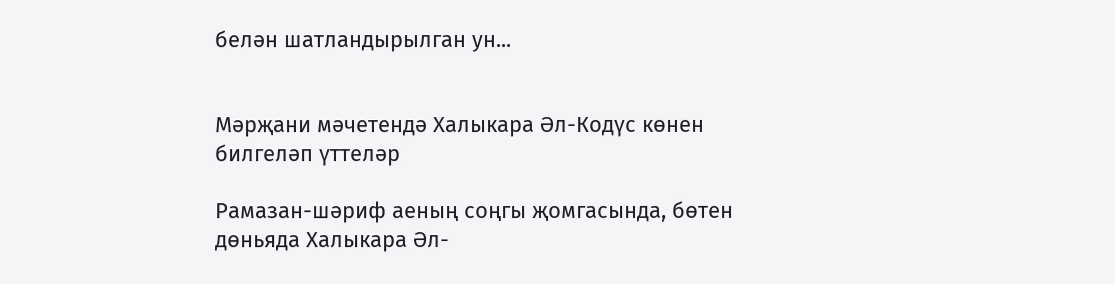белән шатландырылган ун...


Мәрҗани мәчетендә Халыкара Әл-Кодүс көнен билгеләп үттеләр

Рамазан-шәриф аеның соңгы җомгасында, бөтен дөньяда Халыкара Әл-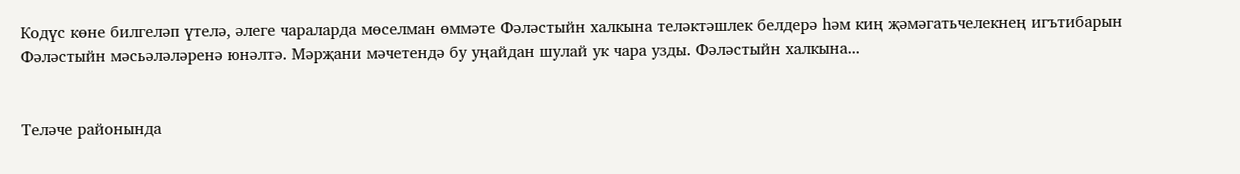Кодүс көне билгеләп үтелә, әлеге чараларда мөселман өммәте Фәләстыйн халкына теләктәшлек белдерә һәм киң җәмәгатьчелекнең игътибарын Фәләстыйн мәсьәләләренә юнәлтә. Мәрҗани мәчетендә бу уңайдан шулай ук чара узды. Фәләстыйн халкына...


Теләче районында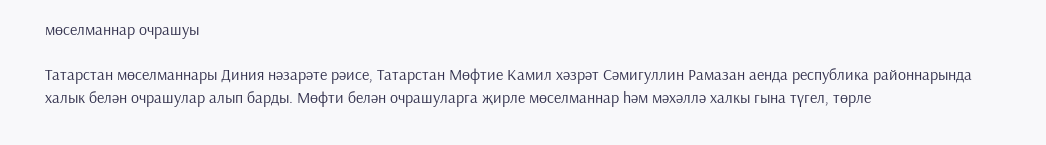мөселманнар очрашуы

Татарстан мөселманнары Диния нәзарәте рәисе, Татарстан Мөфтие Камил хәзрәт Сәмигуллин Рамазан аенда республика районнарында халык белән очрашулар алып барды. Мөфти белән очрашуларга җирле мөселманнар һәм мәхәллә халкы гына түгел, төрле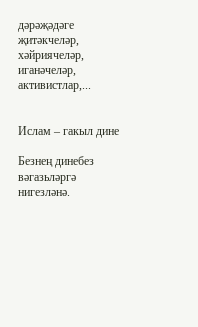дәрәҗәдәге җитәкчеләр, хәйриячеләр, иганәчеләр, активистлар,...


Ислам – гакыл дине

Безнең динебез вәгазьләргә нигезләнә.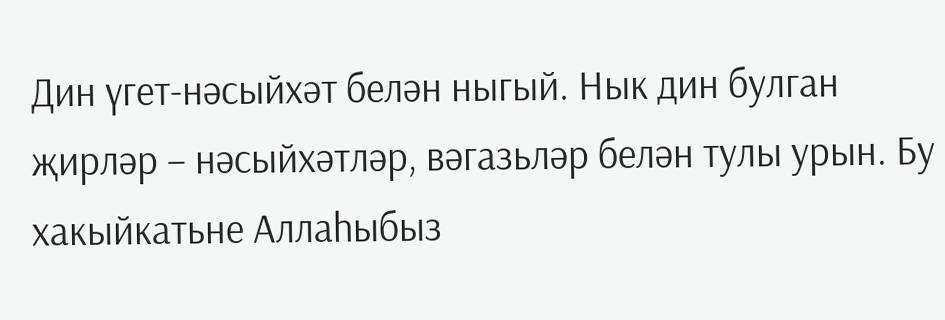Дин үгет-нәсыйхәт белән ныгый. Нык дин булган җирләр – нәсыйхәтләр, вәгазьләр белән тулы урын. Бу хакыйкатьне Аллаһыбыз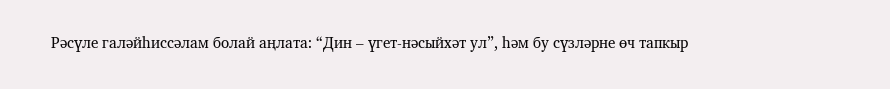Рәсүле галәйһиссәлам болай аңлата: “Дин – үгет-нәсыйхәт ул”, һәм бу сүзләрне өч тапкыр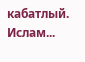кабатлый.   Ислам...